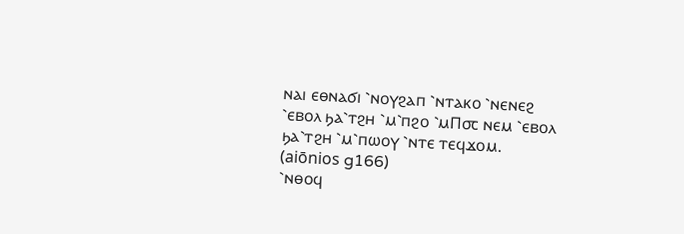ⲛⲁⲓ ⲉⲑⲛⲁϭⲓ ⳿ⲛⲟⲩϩⲁⲡ ⳿ⲛⲧⲁⲕⲟ ⳿ⲛⲉⲛⲉϩ ⳿ⲉⲃⲟⲗ ϧⲁ⳿ⲧϩⲏ ⳿ⲙ⳿ⲡϩⲟ ⳿ⲙⲠ⳪ ⲛⲉⲙ ⳿ⲉⲃⲟⲗ ϧⲁ⳿ⲧϩⲏ ⳿ⲙ⳿ⲡⲱⲟⲩ ⳿ⲛⲧⲉ ⲧⲉϥϫⲟⲙ. (aiōnios g166)
⳿ⲛⲑⲟϥ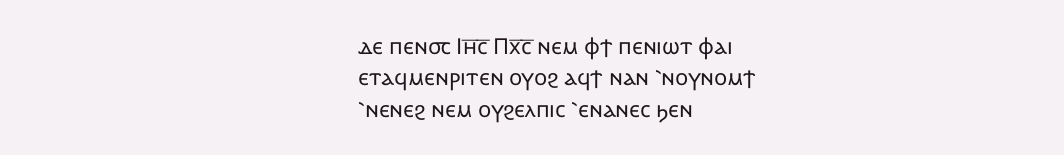ⲇⲉ ⲡⲉⲛ⳪ Ⲓⲏ̅ⲥ̅ Ⲡⲭ̅ⲥ̅ ⲛⲉⲙ ⲫϯ ⲡⲉⲛⲓⲱⲧ ⲫⲁⲓ ⲉⲧⲁϥⲙⲉⲛⲣⲓⲧⲉⲛ ⲟⲩⲟϩ ⲁϥϯ ⲛⲁⲛ ⳿ⲛⲟⲩⲛⲟⲙϯ ⳿ⲛⲉⲛⲉϩ ⲛⲉⲙ ⲟⲩϩⲉⲗⲡⲓⲥ ⳿ⲉⲛⲁⲛⲉⲥ ϧⲉⲛ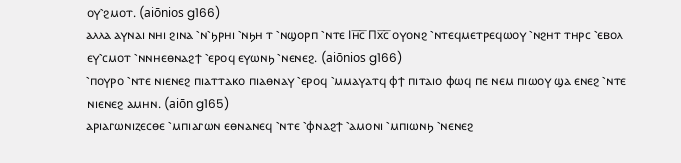ⲟⲩ⳿ϩⲙⲟⲧ. (aiōnios g166)
ⲁⲗⲗⲁ ⲁⲩⲛⲁⲓ ⲛⲏⲓ ϩⲓⲛⲁ ⳿ⲛ⳿ϧⲣⲏⲓ ⳿ⲛϧⲏ ⲧ ⳿ⲛϣⲟⲣⲡ ⳿ⲛⲧⲉ Ⲓⲏ̅ⲥ̅ Ⲡⲭ̅ⲥ̅ ⲟⲩⲟⲛϩ ⳿ⲛⲧⲉϥⲙⲉⲧⲣⲉϥⲱⲟⲩ ⳿ⲛϩⲏⲧ ⲧⲏⲣⲥ ⳿ⲉⲃⲟⲗ ⲉⲩ⳿ⲥⲙⲟⲧ ⳿ⲛⲛⲏⲉⲑⲛⲁϩϯ ⳿ⲉⲣⲟϥ ⲉⲩⲱⲛϧ ⳿ⲛⲉⲛⲉϩ. (aiōnios g166)
⳿ⲡⲟⲩⲣⲟ ⳿ⲛⲧⲉ ⲛⲓⲉⲛⲉϩ ⲡⲓⲁⲧⲧⲁⲕⲟ ⲡⲓⲁⲑⲛⲁⲩ ⳿ⲉⲣⲟϥ ⳿ⲙⲙⲁⲩⲁⲧϥ ⲫϯ ⲡⲓⲧⲁⲓⲟ ⲫⲱϥ ⲡⲉ ⲛⲉⲙ ⲡⲓⲱⲟⲩ ϣⲁ ⲉⲛⲉϩ ⳿ⲛⲧⲉ ⲛⲓⲉⲛⲉϩ ⲁⲙⲏⲛ. (aiōn g165)
ⲁⲣⲓⲁⲅⲱⲛⲓⲍⲉⲥⲑⲉ ⳿ⲙⲡⲓⲁⲅⲱⲛ ⲉⲑⲛⲁⲛⲉϥ ⳿ⲛⲧⲉ ⳿ⲫⲛⲁϩϯ ⳿ⲁⲙⲟⲛⲓ ⳿ⲙⲡⲓⲱⲛϧ ⳿ⲛⲉⲛⲉϩ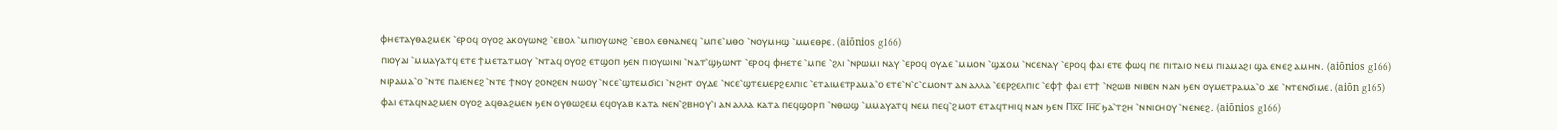ⲫⲏⲉⲧⲁⲩⲑⲁϩⲙⲉⲕ ⳿ⲉⲣⲟϥ ⲟⲩⲟϩ ⲁⲕⲟⲩⲱⲛϩ ⳿ⲉⲃⲟⲗ ⳿ⲙⲡⲓⲟⲩⲱⲛϩ ⳿ⲉⲃⲟⲗ ⲉⲑⲛⲁⲛⲉϥ ⳿ⲙⲡⲉ⳿ⲙⲑⲟ ⳿ⲛⲟⲩⲙⲏϣ ⳿ⲙⲙⲉⲑⲣⲉ. (aiōnios g166)
ⲡⲓⲟⲩⲁⲓ ⳿ⲙⲙⲁⲩⲁⲧϥ ⲉⲧⲉ ϯⲙⲉⲧⲁⲧⲙⲟⲩ ⳿ⲛⲧⲁϥ ⲟⲩⲟϩ ⲉⲧϣⲟⲡ ϧⲉⲛ ⲡⲓⲟⲩⲱⲓⲛⲓ ⳿ⲛⲁⲧ⳿ϣϧⲱⲛⲧ ⳿ⲉⲣⲟϥ ⲫⲏⲉⲧⲉ ⳿ⲙⲡⲉ ⳿ϩⲗⲓ ⳿ⲛⲣⲱⲙⲓ ⲛⲁⲩ ⳿ⲉⲣⲟϥ ⲟⲩⲇⲉ ⳿ⲙⲙⲟⲛ ⳿ϣϫⲟⲙ ⳿ⲛⲥⲉⲛⲁⲩ ⳿ⲉⲣⲟϥ ⲫⲁⲓ ⲉⲧⲉ ⲫⲱϥ ⲡⲉ ⲡⲓⲧⲁⲓⲟ ⲛⲉⲙ ⲡⲓⲁⲙⲁϩⲓ ϣⲁ ⲉⲛⲉϩ ⲁⲙⲏⲛ. (aiōnios g166)
ⲛⲓⲣⲁⲙⲁ⳿ⲟ ⳿ⲛⲧⲉ ⲡⲁⲓⲉⲛⲉϩ ⳿ⲛⲧⲉ ϯⲛⲟⲩ ϩⲟⲛϩⲉⲛ ⲛⲱⲟⲩ ⳿ⲛⲥⲉ⳿ϣⲧⲉⲙϭⲓⲥⲓ ⳿ⲛϩⲏⲧ ⲟⲩⲇⲉ ⳿ⲛⲥⲉ⳿ϣⲧⲉⲙⲉⲣϩⲉⲗⲡⲓⲥ ⳿ⲉⲧⲁⲓⲙⲉⲧⲣⲁⲙⲁ⳿ⲟ ⲉⲧⲉ⳿ⲛ⳿ⲥ⳿ⲥⲙⲟⲛⲧ ⲁⲛ ⲁⲗⲗⲁ ⳿ⲉⲉⲣϩⲉⲗⲡⲓⲥ ⳿ⲉⲫϯ ⲫⲁⲓ ⲉⲧϯ ⳿ⲛϩⲱⲃ ⲛⲓⲃⲉⲛ ⲛⲁⲛ ϧⲉⲛ ⲟⲩⲙⲉⲧⲣⲁⲙⲁ⳿ⲟ ϫⲉ ⳿ⲛⲧⲉⲛϭⲓⲙⲉ. (aiōn g165)
ⲫⲁⲓ ⲉⲧⲁϥⲛⲁϩⲙⲉⲛ ⲟⲩⲟϩ ⲁϥⲑⲁϩⲙⲉⲛ ϧⲉⲛ ⲟⲩⲑⲱϩⲉⲙ ⲉϥⲟⲩⲁⲃ ⲕⲁⲧⲁ ⲛⲉⲛ⳿ϩⲃⲏⲟⲩ⳿ⲓ ⲁⲛ ⲁⲗⲗⲁ ⲕⲁⲧⲁ ⲡⲉϥϣⲟⲣⲡ ⳿ⲛⲑⲱϣ ⳿ⲙⲙⲁⲩⲁⲧϥ ⲛⲉⲙ ⲡⲉϥ⳿ϩⲙⲟⲧ ⲉⲧⲁϥⲧⲏⲓϥ ⲛⲁⲛ ϧⲉⲛ Ⲡⲭ̅ⲥ̅ Ⲓⲏ̅ⲥ̅ ϧⲁ⳿ⲧϩⲏ ⳿ⲛⲛⲓⲥⲏⲟⲩ ⳿ⲛⲉⲛⲉϩ. (aiōnios g166)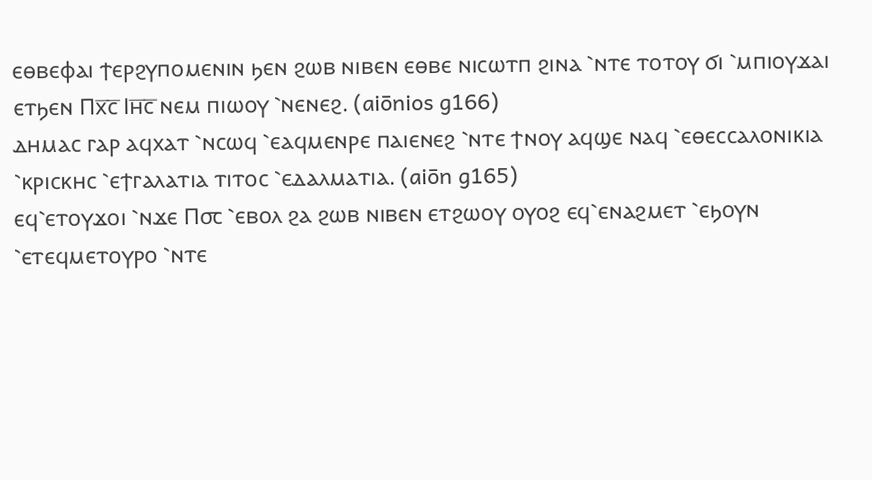ⲉⲑⲃⲉⲫⲁⲓ ϯⲉⲣϩⲩⲡⲟⲙⲉⲛⲓⲛ ϧⲉⲛ ϩⲱⲃ ⲛⲓⲃⲉⲛ ⲉⲑⲃⲉ ⲛⲓⲥⲱⲧⲡ ϩⲓⲛⲁ ⳿ⲛⲧⲉ ⲧⲟⲧⲟⲩ ϭⲓ ⳿ⲙⲡⲓⲟⲩϫⲁⲓ ⲉⲧϧⲉⲛ Ⲡⲭ̅ⲥ̅ Ⲓⲏ̅ⲥ̅ ⲛⲉⲙ ⲡⲓⲱⲟⲩ ⳿ⲛⲉⲛⲉϩ. (aiōnios g166)
ⲇⲏⲙⲁⲥ ⲅⲁⲣ ⲁϥⲭⲁⲧ ⳿ⲛⲥⲱϥ ⳿ⲉⲁϥⲙⲉⲛⲣⲉ ⲡⲁⲓⲉⲛⲉϩ ⳿ⲛⲧⲉ ϯⲛⲟⲩ ⲁϥϣⲉ ⲛⲁϥ ⳿ⲉⲑⲉⲥⲥⲁⲗⲟⲛⲓⲕⲓⲁ ⳿ⲕⲣⲓⲥⲕⲏⲥ ⳿ⲉϯⲅⲁⲗⲁⲧⲓⲁ ⲧⲓⲧⲟⲥ ⳿ⲉⲇⲁⲗⲙⲁⲧⲓⲁ. (aiōn g165)
ⲉϥ⳿ⲉⲧⲟⲩϫⲟⲓ ⳿ⲛϫⲉ Ⲡ⳪ ⳿ⲉⲃⲟⲗ ϩⲁ ϩⲱⲃ ⲛⲓⲃⲉⲛ ⲉⲧϩⲱⲟⲩ ⲟⲩⲟϩ ⲉϥ⳿ⲉⲛⲁϩⲙⲉⲧ ⳿ⲉϧⲟⲩⲛ ⳿ⲉⲧⲉϥⲙⲉⲧⲟⲩⲣⲟ ⳿ⲛⲧⲉ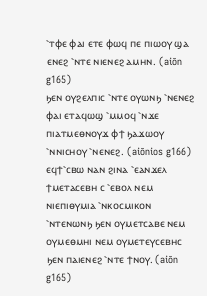⳿ⲧⲫⲉ ⲫⲁⲓ ⲉⲧⲉ ⲫⲱϥ ⲡⲉ ⲡⲓⲱⲟⲩ ϣⲁ ⲉⲛⲉϩ ⳿ⲛⲧⲉ ⲛⲓⲉⲛⲉϩ ⲁⲙⲏⲛ. (aiōn g165)
ϧⲉⲛ ⲟⲩϩⲉⲗⲡⲓⲥ ⳿ⲛⲧⲉ ⲟⲩⲱⲛϧ ⳿ⲛⲉⲛⲉϩ ⲫⲁⲓ ⲉⲧⲁϥⲱϣ ⳿ⲙⲙⲟϥ ⳿ⲛϫⲉ ⲡⲓⲁⲧⲙⲉⲑⲛⲟⲩϫ ⲫϯ ϧⲁϫⲱⲟⲩ ⳿ⲛⲛⲓⲥⲏⲟⲩ ⳿ⲛⲉⲛⲉϩ. (aiōnios g166)
ⲉϥϯ⳿ⲥⲃⲱ ⲛⲁⲛ ϩⲓⲛⲁ ⳿ⲉⲁⲛϫⲉⲗ ϯⲙⲉⲧⲁⲥⲉⲃⲏ ⲥ ⳿ⲉⲃⲟⲗ ⲛⲉⲙ ⲛⲓⲉⲡⲓⲑⲩⲙⲓⲁ ⳿ⲛⲕⲟⲥⲙⲓⲕⲟⲛ ⳿ⲛⲧⲉⲛⲱⲛϧ ϧⲉⲛ ⲟⲩⲙⲉⲧⲥⲁⲃⲉ ⲛⲉⲙ ⲟⲩⲙⲉⲑⲙⲏⲓ ⲛⲉⲙ ⲟⲩⲙⲉⲧⲉⲩⲥⲉⲃⲏⲥ ϧⲉⲛ ⲡⲁⲓⲉⲛⲉϩ ⳿ⲛⲧⲉ ϯⲛⲟⲩ. (aiōn g165)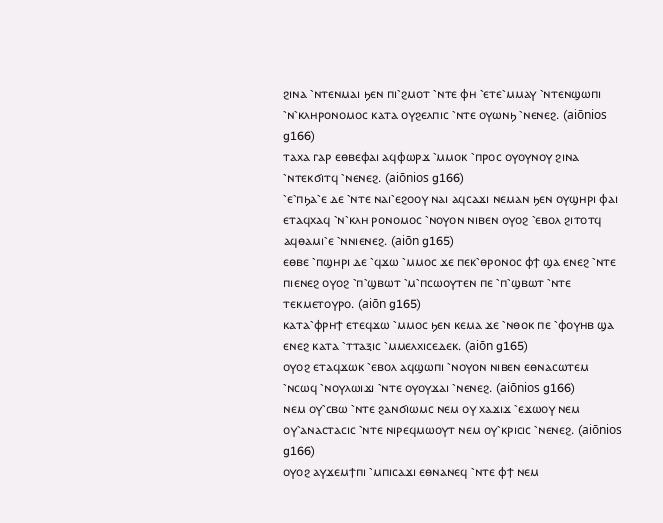ϩⲓⲛⲁ ⳿ⲛⲧⲉⲛⲙⲁⲓ ϧⲉⲛ ⲡⲓ⳿ϩⲙⲟⲧ ⳿ⲛⲧⲉ ⲫⲏ ⳿ⲉⲧⲉ⳿ⲙⲙⲁⲩ ⳿ⲛⲧⲉⲛϣⲱⲡⲓ ⳿ⲛ⳿ⲕⲗⲏⲣⲟⲛⲟⲙⲟⲥ ⲕⲁⲧⲁ ⲟⲩϩⲉⲗⲡⲓⲥ ⳿ⲛⲧⲉ ⲟⲩⲱⲛϧ ⳿ⲛⲉⲛⲉϩ. (aiōnios g166)
ⲧⲁⲭⲁ ⲅⲁⲣ ⲉⲑⲃⲉⲫⲁⲓ ⲁϥⲫⲱⲣϫ ⳿ⲙⲙⲟⲕ ⳿ⲡⲣⲟⲥ ⲟⲩⲟⲩⲛⲟⲩ ϩⲓⲛⲁ ⳿ⲛⲧⲉⲕϭⲓⲧϥ ⳿ⲛⲉⲛⲉϩ. (aiōnios g166)
⳿ⲉ⳿ⲡϧⲁ⳿ⲉ ⲇⲉ ⳿ⲛⲧⲉ ⲛⲁⲓ⳿ⲉϩⲟⲟⲩ ⲛⲁⲓ ⲁϥⲥⲁϫⲓ ⲛⲉⲙⲁⲛ ϧⲉⲛ ⲟⲩϣⲏⲣⲓ ⲫⲁⲓ ⲉⲧⲁϥⲭⲁϥ ⳿ⲛ⳿ⲕⲗⲏ ⲣⲟⲛⲟⲙⲟⲥ ⳿ⲛⲟⲩⲟⲛ ⲛⲓⲃⲉⲛ ⲟⲩⲟϩ ⳿ⲉⲃⲟⲗ ϩⲓⲧⲟⲧϥ ⲁϥⲑⲁⲙⲓ⳿ⲉ ⳿ⲛⲛⲓⲉⲛⲉϩ. (aiōn g165)
ⲉⲑⲃⲉ ⳿ⲡϣⲏⲣⲓ ⲇⲉ ⳿ϥϫⲱ ⳿ⲙⲙⲟⲥ ϫⲉ ⲡⲉⲕ⳿ⲑⲣⲟⲛⲟⲥ ⲫϯ ϣⲁ ⲉⲛⲉϩ ⳿ⲛⲧⲉ ⲡⲓⲉⲛⲉϩ ⲟⲩⲟϩ ⳿ⲡ⳿ϣⲃⲱⲧ ⳿ⲙ⳿ⲡⲥⲱⲟⲩⲧⲉⲛ ⲡⲉ ⳿ⲡ⳿ϣⲃⲱⲧ ⳿ⲛⲧⲉ ⲧⲉⲕⲙⲉⲧⲟⲩⲣⲟ. (aiōn g165)
ⲕⲁⲧⲁ⳿ⲫⲣⲏϯ ⲉⲧⲉϥϫⲱ ⳿ⲙⲙⲟⲥ ϧⲉⲛ ⲕⲉⲙⲁ ϫⲉ ⳿ⲛⲑⲟⲕ ⲡⲉ ⳿ⲫⲟⲩⲏⲃ ϣⲁ ⲉⲛⲉϩ ⲕⲁⲧⲁ ⳿ⲧⲧⲁⲝⲓⲥ ⳿ⲙⲙⲉⲗⲭⲓⲥⲉⲇⲉⲕ. (aiōn g165)
ⲟⲩⲟϩ ⲉⲧⲁϥϫⲱⲕ ⳿ⲉⲃⲟⲗ ⲁϥϣⲱⲡⲓ ⳿ⲛⲟⲩⲟⲛ ⲛⲓⲃⲉⲛ ⲉⲑⲛⲁⲥⲱⲧⲉⲙ ⳿ⲛⲥⲱϥ ⳿ⲛⲟⲩⲗⲱⲓϫⲓ ⳿ⲛⲧⲉ ⲟⲩⲟⲩϫⲁⲓ ⳿ⲛⲉⲛⲉϩ. (aiōnios g166)
ⲛⲉⲙ ⲟⲩ⳿ⲥⲃⲱ ⳿ⲛⲧⲉ ϩⲁⲛϭⲓⲱⲙⲥ ⲛⲉⲙ ⲟⲩ ⲭⲁϫⲓϫ ⳿ⲉϫⲱⲟⲩ ⲛⲉⲙ ⲟⲩ⳿ⲁⲛⲁⲥⲧⲁⲥⲓⲥ ⳿ⲛⲧⲉ ⲛⲓⲣⲉϥⲙⲱⲟⲩⲧ ⲛⲉⲙ ⲟⲩ⳿ⲕⲣⲓⲥⲓⲥ ⳿ⲛⲉⲛⲉϩ. (aiōnios g166)
ⲟⲩⲟϩ ⲁⲩϫⲉⲙϯⲡⲓ ⳿ⲙⲡⲓⲥⲁϫⲓ ⲉⲑⲛⲁⲛⲉϥ ⳿ⲛⲧⲉ ⲫϯ ⲛⲉⲙ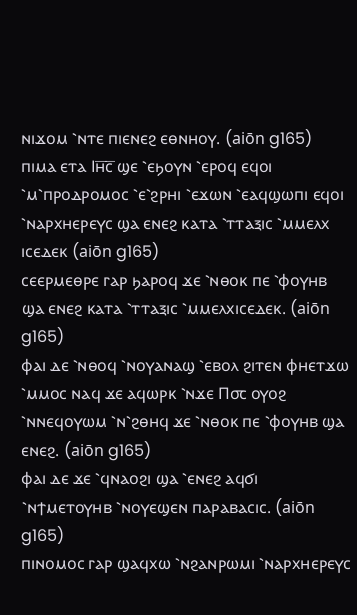ⲛⲓϫⲟⲙ ⳿ⲛⲧⲉ ⲡⲓⲉⲛⲉϩ ⲉⲑⲛⲏⲟⲩ. (aiōn g165)
ⲡⲓⲙⲁ ⲉⲧⲁ Ⲓⲏ̅ⲥ̅ ϣⲉ ⳿ⲉϧⲟⲩⲛ ⳿ⲉⲣⲟϥ ⲉϥⲟⲓ ⳿ⲙ⳿ⲡⲣⲟⲇⲣⲟⲙⲟⲥ ⳿ⲉ⳿ϩⲣⲏⲓ ⳿ⲉϫⲱⲛ ⳿ⲉⲁϥϣⲱⲡⲓ ⲉϥⲟⲓ ⳿ⲛⲁⲣⲭⲏⲉⲣⲉⲩⲥ ϣⲁ ⲉⲛⲉϩ ⲕⲁⲧⲁ ⳿ⲧⲧⲁⲝⲓⲥ ⳿ⲙⲙⲉⲗⲭ ⲓⲥⲉⲇⲉⲕ (aiōn g165)
ⲥⲉⲉⲣⲙⲉⲑⲣⲉ ⲅⲁⲣ ϧⲁⲣⲟϥ ϫⲉ ⳿ⲛⲑⲟⲕ ⲡⲉ ⳿ⲫⲟⲩⲏⲃ ϣⲁ ⲉⲛⲉϩ ⲕⲁⲧⲁ ⳿ⲧⲧⲁⲝⲓⲥ ⳿ⲙⲙⲉⲗⲭⲓⲥⲉⲇⲉⲕ. (aiōn g165)
ⲫⲁⲓ ⲇⲉ ⳿ⲛⲑⲟϥ ⳿ⲛⲟⲩⲁⲛⲁϣ ⳿ⲉⲃⲟⲗ ϩⲓⲧⲉⲛ ⲫⲏⲉⲧϫⲱ ⳿ⲙⲙⲟⲥ ⲛⲁϥ ϫⲉ ⲁϥⲱⲣⲕ ⳿ⲛϫⲉ Ⲡ⳪ ⲟⲩⲟϩ ⳿ⲛⲛⲉϥⲟⲩⲱⲙ ⳿ⲛ⳿ϩⲑⲏϥ ϫⲉ ⳿ⲛⲑⲟⲕ ⲡⲉ ⳿ⲫⲟⲩⲏⲃ ϣⲁ ⲉⲛⲉϩ. (aiōn g165)
ⲫⲁⲓ ⲇⲉ ϫⲉ ⳿ϥⲛⲁⲟϩⲓ ϣⲁ ⳿ⲉⲛⲉϩ ⲁϥϭⲓ ⳿ⲛϯⲙⲉⲧⲟⲩⲏⲃ ⳿ⲛⲟⲩⲉϣⲉⲛ ⲡⲁⲣⲁⲃⲁⲥⲓⲥ. (aiōn g165)
ⲡⲓⲛⲟⲙⲟⲥ ⲅⲁⲣ ϣⲁϥⲭⲱ ⳿ⲛϩⲁⲛⲣⲱⲙⲓ ⳿ⲛⲁⲣⲭⲏⲉⲣⲉⲩⲥ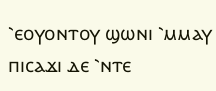⳿ⲉⲟⲩⲟⲛⲧⲟⲩ ϣⲱⲛⲓ ⳿ⲙⲙⲁⲩ ⲡⲓⲥⲁϫⲓ ⲇⲉ ⳿ⲛⲧⲉ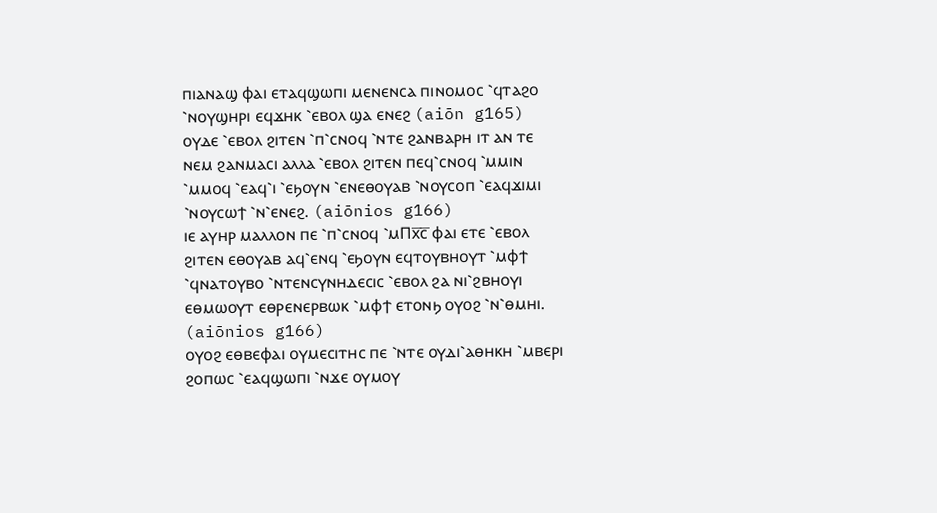ⲡⲓⲁⲛⲁϣ ⲫⲁⲓ ⲉⲧⲁϥϣⲱⲡⲓ ⲙⲉⲛⲉⲛⲥⲁ ⲡⲓⲛⲟⲙⲟⲥ ⳿ϥⲧⲁϩⲟ ⳿ⲛⲟⲩϣⲏⲣⲓ ⲉϥϫⲏⲕ ⳿ⲉⲃⲟⲗ ϣⲁ ⲉⲛⲉϩ (aiōn g165)
ⲟⲩⲇⲉ ⳿ⲉⲃⲟⲗ ϩⲓⲧⲉⲛ ⳿ⲡ⳿ⲥⲛⲟϥ ⳿ⲛⲧⲉ ϩⲁⲛⲃⲁⲣⲏ ⲓⲧ ⲁⲛ ⲧⲉ ⲛⲉⲙ ϩⲁⲛⲙⲁⲥⲓ ⲁⲗⲗⲁ ⳿ⲉⲃⲟⲗ ϩⲓⲧⲉⲛ ⲡⲉϥ⳿ⲥⲛⲟϥ ⳿ⲙⲙⲓⲛ ⳿ⲙⲙⲟϥ ⳿ⲉⲁϥ⳿ⲓ ⳿ⲉϧⲟⲩⲛ ⳿ⲉⲛⲉⲑⲟⲩⲁⲃ ⳿ⲛⲟⲩⲥⲟⲡ ⳿ⲉⲁϥϫⲓⲙⲓ ⳿ⲛⲟⲩⲥⲱϯ ⳿ⲛ⳿ⲉⲛⲉϩ. (aiōnios g166)
ⲓⲉ ⲁⲩⲏⲣ ⲙⲁⲗⲗⲟⲛ ⲡⲉ ⳿ⲡ⳿ⲥⲛⲟϥ ⳿ⲙⲠⲭ̅ⲥ̅ ⲫⲁⲓ ⲉⲧⲉ ⳿ⲉⲃⲟⲗ ϩⲓⲧⲉⲛ ⲉⲑⲟⲩⲁⲃ ⲁϥ⳿ⲉⲛϥ ⳿ⲉϧⲟⲩⲛ ⲉϥⲧⲟⲩⲃⲏⲟⲩⲧ ⳿ⲙⲫϯ ⳿ϥⲛⲁⲧⲟⲩⲃⲟ ⳿ⲛⲧⲉⲛⲥⲩⲛⲏⲇⲉⲥⲓⲥ ⳿ⲉⲃⲟⲗ ϩⲁ ⲛⲓ⳿ϩⲃⲏⲟⲩⲓ ⲉⲑⲙⲱⲟⲩⲧ ⲉⲑⲣⲉⲛⲉⲣⲃⲱⲕ ⳿ⲙⲫϯ ⲉⲧⲟⲛϧ ⲟⲩⲟϩ ⳿ⲛ⳿ⲑⲙⲏⲓ. (aiōnios g166)
ⲟⲩⲟϩ ⲉⲑⲃⲉⲫⲁⲓ ⲟⲩⲙⲉⲥⲓⲧⲏⲥ ⲡⲉ ⳿ⲛⲧⲉ ⲟⲩⲇⲓ⳿ⲁⲑⲏⲕⲏ ⳿ⲙⲃⲉⲣⲓ ϩⲟⲡⲱⲥ ⳿ⲉⲁϥϣⲱⲡⲓ ⳿ⲛϫⲉ ⲟⲩⲙⲟⲩ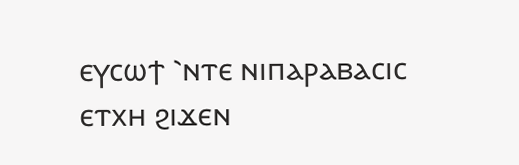ⲉⲩⲥⲱϯ ⳿ⲛⲧⲉ ⲛⲓⲡⲁⲣⲁⲃⲁⲥⲓⲥ ⲉⲧⲭⲏ ϩⲓϫⲉⲛ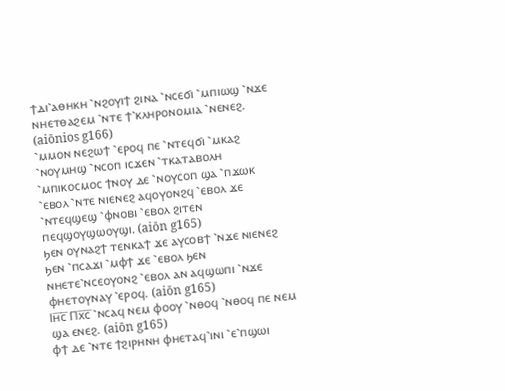ϯⲇⲓ⳿ⲁⲑⲏⲕⲏ ⳿ⲛϩⲟⲩⲓϯ ϩⲓⲛⲁ ⳿ⲛⲥⲉϭⲓ ⳿ⲙⲡⲓⲱϣ ⳿ⲛϫⲉ ⲛⲏⲉⲧⲑⲁϩⲉⲙ ⳿ⲛⲧⲉ ϯ⳿ⲕⲗⲏⲣⲟⲛⲟⲙⲓⲁ ⳿ⲛⲉⲛⲉϩ. (aiōnios g166)
⳿ⲙⲙⲟⲛ ⲛⲉϩⲱϯ ⳿ⲉⲣⲟϥ ⲡⲉ ⳿ⲛⲧⲉϥϭⲓ ⳿ⲙⲕⲁϩ ⳿ⲛⲟⲩⲙⲏϣ ⳿ⲛⲥⲟⲡ ⲓⲥϫⲉⲛ ⳿ⲧⲕⲁⲧⲁⲃⲟⲗⲏ ⳿ⲙⲡⲓⲕⲟⲥⲙⲟⲥ ϯⲛⲟⲩ ⲇⲉ ⳿ⲛⲟⲩⲥⲟⲡ ϣⲁ ⳿ⲡϫⲱⲕ ⳿ⲉⲃⲟⲗ ⳿ⲛⲧⲉ ⲛⲓⲉⲛⲉϩ ⲁϥⲟⲩⲟⲛϩϥ ⳿ⲉⲃⲟⲗ ϫⲉ ⳿ⲛⲧⲉϥϣⲉϣ ⳿ⲫⲛⲟⲃⲓ ⳿ⲉⲃⲟⲗ ϩⲓⲧⲉⲛ ⲡⲉϥϣⲟⲩϣⲱⲟⲩϣⲓ. (aiōn g165)
ϧⲉⲛ ⲟⲩⲛⲁϩϯ ⲧⲉⲛⲕⲁϯ ϫⲉ ⲁⲩⲥⲟⲃϯ ⳿ⲛϫⲉ ⲛⲓⲉⲛⲉϩ ϧⲉⲛ ⳿ⲡⲥⲁϫⲓ ⳿ⲙⲫϯ ϫⲉ ⳿ⲉⲃⲟⲗ ϧⲉⲛ ⲛⲏⲉⲧⲉ⳿ⲛⲥⲉⲟⲩⲟⲛϩ ⳿ⲉⲃⲟⲗ ⲁⲛ ⲁϥϣⲱⲡⲓ ⳿ⲛϫⲉ ⲫⲏⲉⲧⲟⲩⲛⲁⲩ ⳿ⲉⲣⲟϥ. (aiōn g165)
Ⲓⲏ̅ⲥ̅ Ⲡⲭ̅ⲥ̅ ⳿ⲛⲥⲁϥ ⲛⲉⲙ ⲫⲟⲟⲩ ⳿ⲛⲑⲟϥ ⳿ⲛⲑⲟϥ ⲡⲉ ⲛⲉⲙ ϣⲁ ⲉⲛⲉϩ. (aiōn g165)
ⲫϯ ⲇⲉ ⳿ⲛⲧⲉ ϯϩⲓⲣⲏⲛⲏ ⲫⲏⲉⲧⲁϥ⳿ⲓⲛⲓ ⳿ⲉ⳿ⲡϣⲱⲓ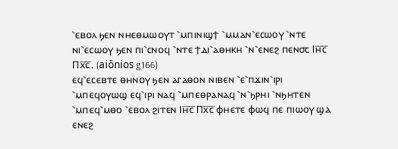⳿ⲉⲃⲟⲗ ϧⲉⲛ ⲛⲏⲉⲑⲙⲱⲟⲩⲧ ⳿ⲙⲡⲓⲛⲓϣϯ ⳿ⲙⲙⲁⲛ⳿ⲉⲥⲱⲟⲩ ⳿ⲛⲧⲉ ⲛⲓ⳿ⲉⲥⲱⲟⲩ ϧⲉⲛ ⲡⲓ⳿ⲥⲛⲟϥ ⳿ⲛⲧⲉ ϯⲇⲓ⳿ⲁⲑⲏⲕⲏ ⳿ⲛ⳿ⲉⲛⲉϩ ⲡⲉⲛ⳪ Ⲓⲏ̅ⲥ̅ Ⲡⲭ̅ⲥ̅. (aiōnios g166)
ⲉϥ⳿ⲉⲥⲉⲃⲧⲉ ⲑⲏⲛⲟⲩ ϧⲉⲛ ⲁⲅⲁⲑⲟⲛ ⲛⲓⲃⲉⲛ ⳿ⲉ⳿ⲡϫⲓⲛ⳿ⲓⲣⲓ ⳿ⲙⲡⲉϥⲟⲩⲱϣ ⲉϥ⳿ⲓⲣⲓ ⲛⲁϥ ⳿ⲙⲡⲉⲑⲣⲁⲛⲁϥ ⳿ⲛ⳿ϧⲣⲏⲓ ⳿ⲛϧⲏⲧⲉⲛ ⳿ⲙⲡⲉϥ⳿ⲙⲑⲟ ⳿ⲉⲃⲟⲗ ϩⲓⲧⲉⲛ Ⲓⲏ̅ⲥ̅ Ⲡⲭ̅ⲥ̅ ⲫⲏⲉⲧⲉ ⲫⲱϥ ⲡⲉ ⲡⲓⲱⲟⲩ ϣⲁ ⲉⲛⲉϩ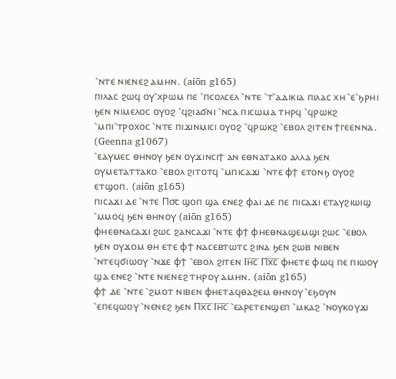⳿ⲛⲧⲉ ⲛⲓⲉⲛⲉϩ ⲁⲙⲏⲛ. (aiōn g165)
ⲡⲓⲗⲁⲥ ϩⲱϥ ⲟⲩ⳿ⲭⲣⲱⲙ ⲡⲉ ⳿ⲡⲥⲟⲗⲥⲉⲗ ⳿ⲛⲧⲉ ⳿ⲧ⳿ⲁⲇⲓⲕⲓⲁ ⲡⲓⲗⲁⲥ ⲭⲏ ⳿ⲉ⳿ϧⲣⲏⲓ ϧⲉⲛ ⲛⲓⲙⲉⲗⲟⲥ ⲟⲩⲟϩ ⳿ϥϩⲓⲁϭⲛⲓ ⳿ⲛⲥⲁ ⲡⲓⲥⲱⲙⲁ ⲧⲏⲣϥ ⳿ϥⲣⲱⲕϩ ⳿ⲙⲡⲓ⳿ⲧⲣⲟⲭⲟⲥ ⳿ⲛⲧⲉ ⲡⲓϫⲓⲛⲙⲓⲥⲓ ⲟⲩⲟϩ ⳿ϥⲣⲱⲕϩ ⳿ⲉⲃⲟⲗ ϩⲓⲧⲉⲛ ϯⲅⲉⲉⲛⲛⲁ. (Geenna g1067)
⳿ⲉⲁⲩⲙⲉⲥ ⲑⲏⲛⲟⲩ ϧⲉⲛ ⲟⲩϫⲓⲛⲥⲓϯ ⲁⲛ ⲉⲑⲛⲁⲧⲁⲕⲟ ⲁⲗⲗⲁ ϧⲉⲛ ⲟⲩⲙⲉⲧⲁⲧⲧⲁⲕⲟ ⳿ⲉⲃⲟⲗ ϩⲓⲧⲟⲧϥ ⳿ⲙⲡⲓⲥⲁϫⲓ ⳿ⲛⲧⲉ ⲫϯ ⲉⲧⲟⲛϧ ⲟⲩⲟϩ ⲉⲧϣⲟⲡ. (aiōn g165)
ⲡⲓⲥⲁϫⲓ ⲇⲉ ⳿ⲛⲧⲉ Ⲡ⳪ ϣⲟⲡ ϣⲁ ⲉⲛⲉϩ ⲫⲁⲓ ⲇⲉ ⲡⲉ ⲡⲓⲥⲁϫⲓ ⲉⲧⲁⲩϩⲓⲱⲓϣ ⳿ⲙⲙⲟϥ ϧⲉⲛ ⲑⲏⲛⲟⲩ (aiōn g165)
ⲫⲏⲉⲑⲛⲁⲥⲁϫⲓ ϩⲱⲥ ϩⲁⲛⲥⲁϫⲓ ⳿ⲛⲧⲉ ⲫϯ ⲫⲏⲉⲑⲛⲁϣⲉⲙϣⲓ ϩⲱⲥ ⳿ⲉⲃⲟⲗ ϧⲉⲛ ⲟⲩϫⲟⲙ ⲑⲏ ⲉⲧⲉ ⲫϯ ⲛⲁⲥⲉⲃⲧⲱⲧⲥ ϩⲓⲛⲁ ϧⲉⲛ ϩⲱⲃ ⲛⲓⲃⲉⲛ ⳿ⲛⲧⲉϥϭⲓⲱⲟⲩ ⳿ⲛϫⲉ ⲫϯ ⳿ⲉⲃⲟⲗ ϩⲓⲧⲉⲛ Ⲓⲏ̅ⲥ̅ Ⲡⲭ̅ⲥ̅ ⲫⲏⲉⲧⲉ ⲫⲱϥ ⲡⲉ ⲡⲓⲱⲟⲩ ϣⲁ ⲉⲛⲉϩ ⳿ⲛⲧⲉ ⲛⲓⲉⲛⲉϩ ⲧⲏⲣⲟⲩ ⲁⲙⲏⲛ. (aiōn g165)
ⲫϯ ⲇⲉ ⳿ⲛⲧⲉ ⳿ϩⲙⲟⲧ ⲛⲓⲃⲉⲛ ⲫⲏⲉⲧⲁϥⲑⲁϩⲉⲙ ⲑⲏⲛⲟⲩ ⳿ⲉϧⲟⲩⲛ ⳿ⲉⲡⲉϥⲱⲟⲩ ⳿ⲛⲉⲛⲉϩ ϧⲉⲛ Ⲡⲭ̅ⲥ̅ Ⲓⲏ̅ⲥ̅ ⳿ⲉⲁⲣⲉⲧⲉⲛϣⲉⲡ ⳿ⲙⲕⲁϩ ⳿ⲛⲟⲩⲕⲟⲩϫⲓ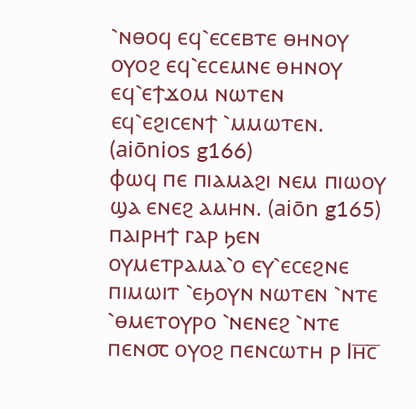⳿ⲛⲑⲟϥ ⲉϥ⳿ⲉⲥⲉⲃⲧⲉ ⲑⲏⲛⲟⲩ ⲟⲩⲟϩ ⲉϥ⳿ⲉⲥⲉⲙⲛⲉ ⲑⲏⲛⲟⲩ ⲉϥ⳿ⲉϯϫⲟⲙ ⲛⲱⲧⲉⲛ ⲉϥ⳿ⲉϩⲓⲥⲉⲛϯ ⳿ⲙⲙⲱⲧⲉⲛ. (aiōnios g166)
ⲫⲱϥ ⲡⲉ ⲡⲓⲁⲙⲁϩⲓ ⲛⲉⲙ ⲡⲓⲱⲟⲩ ϣⲁ ⲉⲛⲉϩ ⲁⲙⲏⲛ. (aiōn g165)
ⲡⲁⲓⲣⲏϯ ⲅⲁⲣ ϧⲉⲛ ⲟⲩⲙⲉⲧⲣⲁⲙⲁ⳿ⲟ ⲉⲩ⳿ⲉⲥⲉϩⲛⲉ ⲡⲓⲙⲱⲓⲧ ⳿ⲉϧⲟⲩⲛ ⲛⲱⲧⲉⲛ ⳿ⲛⲧⲉ ⳿ⲑⲙⲉⲧⲟⲩⲣⲟ ⳿ⲛⲉⲛⲉϩ ⳿ⲛⲧⲉ ⲡⲉⲛ⳪ ⲟⲩⲟϩ ⲡⲉⲛⲥⲱⲧⲏ ⲣ Ⲓⲏ̅ⲥ̅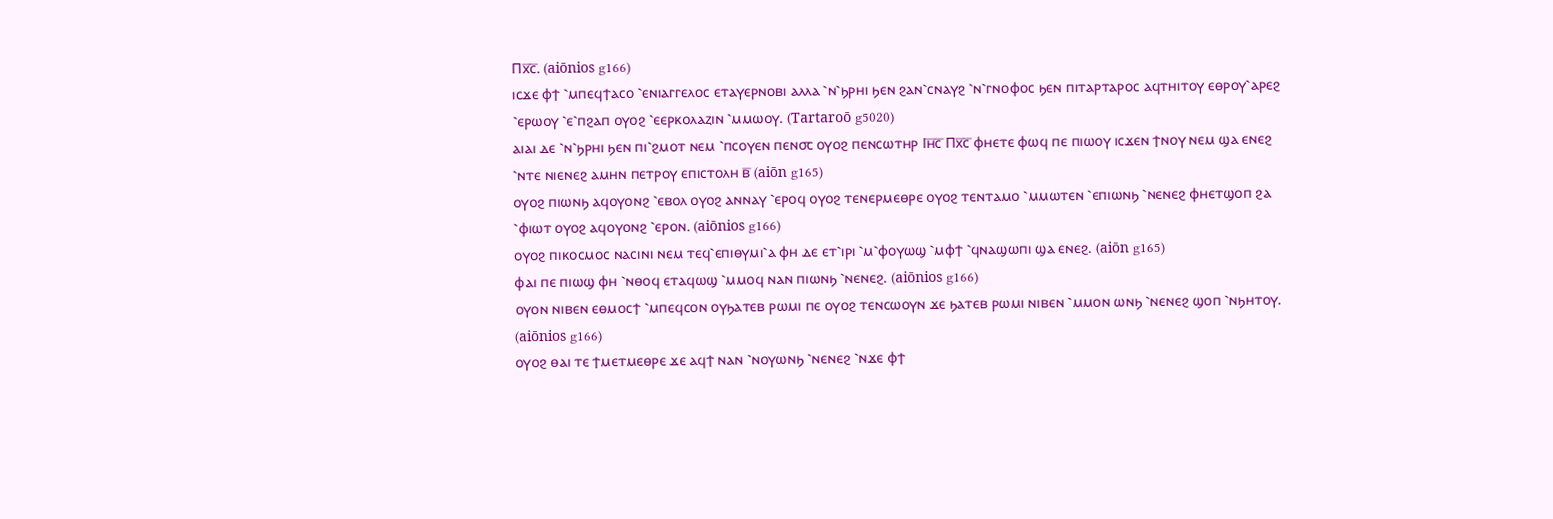Ⲡⲭ̅ⲥ̅. (aiōnios g166)
ⲓⲥϫⲉ ⲫϯ ⳿ⲙⲡⲉϥϯⲁⲥⲟ ⳿ⲉⲛⲓⲁⲅⲅⲉⲗⲟⲥ ⲉⲧⲁⲩⲉⲣⲛⲟⲃⲓ ⲁⲗⲗⲁ ⳿ⲛ⳿ϧⲣⲏⲓ ϧⲉⲛ ϩⲁⲛ⳿ⲥⲛⲁⲩϩ ⳿ⲛ⳿ⲅⲛⲟⲫⲟⲥ ϧⲉⲛ ⲡⲓⲧⲁⲣⲧⲁⲣⲟⲥ ⲁϥⲧⲏⲓⲧⲟⲩ ⲉⲑⲣⲟⲩ⳿ⲁⲣⲉϩ ⳿ⲉⲣⲱⲟⲩ ⳿ⲉ⳿ⲡϩⲁⲡ ⲟⲩⲟϩ ⳿ⲉⲉⲣⲕⲟⲗⲁⲍⲓⲛ ⳿ⲙⲙⲱⲟⲩ. (Tartaroō g5020)
ⲁⲓⲁⲓ ⲇⲉ ⳿ⲛ⳿ϧⲣⲏⲓ ϧⲉⲛ ⲡⲓ⳿ϩⲙⲟⲧ ⲛⲉⲙ ⳿ⲡⲥⲟⲩⲉⲛ ⲡⲉⲛ⳪ ⲟⲩⲟϩ ⲡⲉⲛⲥⲱⲧⲏⲣ Ⲓⲏ̅ⲥ̅ Ⲡⲭ̅ⲥ̅ ⲫⲏⲉⲧⲉ ⲫⲱϥ ⲡⲉ ⲡⲓⲱⲟⲩ ⲓⲥϫⲉⲛ ϯⲛⲟⲩ ⲛⲉⲙ ϣⲁ ⲉⲛⲉϩ ⳿ⲛⲧⲉ ⲛⲓⲉⲛⲉϩ ⲁⲙⲏⲛ ⲡⲉⲧⲣⲟⲩ ⲉⲡⲓⲥⲧⲟⲗⲏ ⲃ̅ (aiōn g165)
ⲟⲩⲟϩ ⲡⲓⲱⲛϧ ⲁϥⲟⲩⲟⲛϩ ⳿ⲉⲃⲟⲗ ⲟⲩⲟϩ ⲁⲛⲛⲁⲩ ⳿ⲉⲣⲟϥ ⲟⲩⲟϩ ⲧⲉⲛⲉⲣⲙⲉⲑⲣⲉ ⲟⲩⲟϩ ⲧⲉⲛⲧⲁⲙⲟ ⳿ⲙⲙⲱⲧⲉⲛ ⳿ⲉⲡⲓⲱⲛϧ ⳿ⲛⲉⲛⲉϩ ⲫⲏⲉⲧϣⲟⲡ ϩⲁ ⳿ⲫⲓⲱⲧ ⲟⲩⲟϩ ⲁϥⲟⲩⲟⲛϩ ⳿ⲉⲣⲟⲛ. (aiōnios g166)
ⲟⲩⲟϩ ⲡⲓⲕⲟⲥⲙⲟⲥ ⲛⲁⲥⲓⲛⲓ ⲛⲉⲙ ⲧⲉϥ⳿ⲉⲡⲓⲑⲩⲙⲓ⳿ⲁ ⲫⲏ ⲇⲉ ⲉⲧ⳿ⲓⲣⲓ ⳿ⲙ⳿ⲫⲟⲩⲱϣ ⳿ⲙⲫϯ ⳿ϥⲛⲁϣⲱⲡⲓ ϣⲁ ⲉⲛⲉϩ. (aiōn g165)
ⲫⲁⲓ ⲡⲉ ⲡⲓⲱϣ ⲫⲏ ⳿ⲛⲑⲟϥ ⲉⲧⲁϥⲱϣ ⳿ⲙⲙⲟϥ ⲛⲁⲛ ⲡⲓⲱⲛϧ ⳿ⲛⲉⲛⲉϩ. (aiōnios g166)
ⲟⲩⲟⲛ ⲛⲓⲃⲉⲛ ⲉⲑⲙⲟⲥϯ ⳿ⲙⲡⲉϥⲥⲟⲛ ⲟⲩϧⲁⲧⲉⲃ ⲣⲱⲙⲓ ⲡⲉ ⲟⲩⲟϩ ⲧⲉⲛⲥⲱⲟⲩⲛ ϫⲉ ϧⲁⲧⲉⲃ ⲣⲱⲙⲓ ⲛⲓⲃⲉⲛ ⳿ⲙⲙⲟⲛ ⲱⲛϧ ⳿ⲛⲉⲛⲉϩ ϣⲟⲡ ⳿ⲛϧⲏⲧⲟⲩ. (aiōnios g166)
ⲟⲩⲟϩ ⲑⲁⲓ ⲧⲉ ϯⲙⲉⲧⲙⲉⲑⲣⲉ ϫⲉ ⲁϥϯ ⲛⲁⲛ ⳿ⲛⲟⲩⲱⲛϧ ⳿ⲛⲉⲛⲉϩ ⳿ⲛϫⲉ ⲫϯ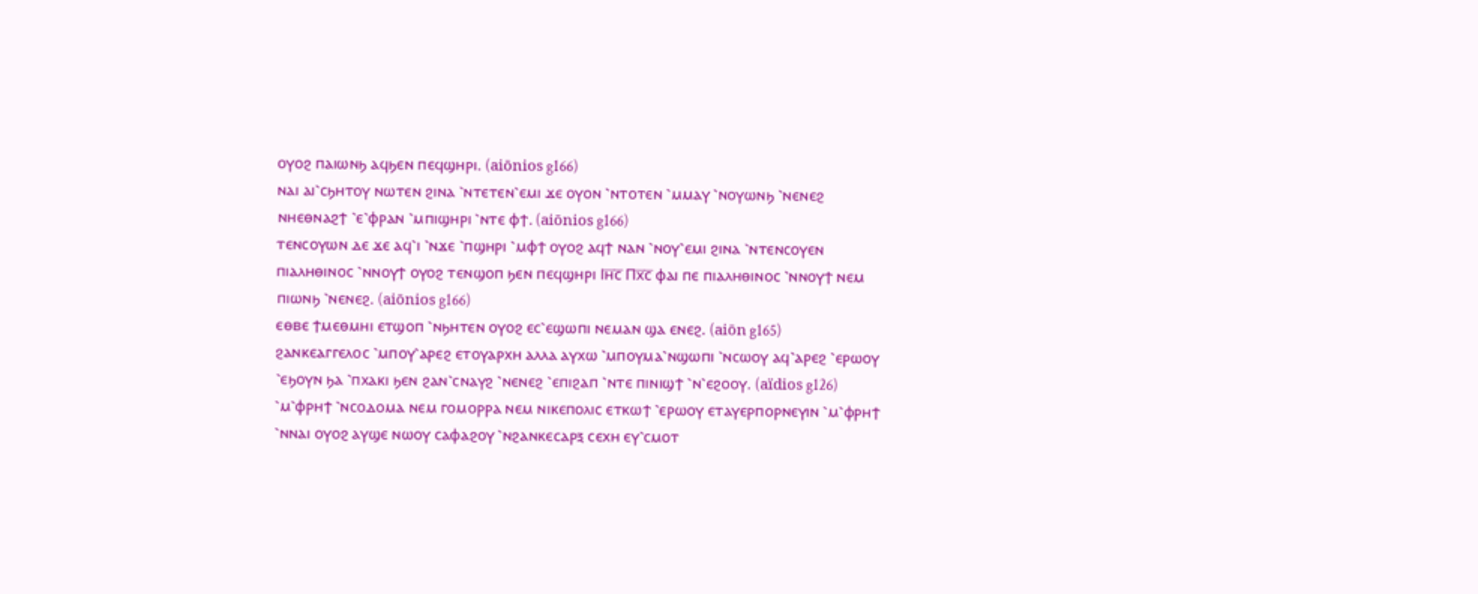ⲟⲩⲟϩ ⲡⲁⲓⲱⲛϧ ⲁϥϧⲉⲛ ⲡⲉϥϣⲏⲣⲓ. (aiōnios g166)
ⲛⲁⲓ ⲁⲓ⳿ⲥϧⲏⲧⲟⲩ ⲛⲱⲧⲉⲛ ϩⲓⲛⲁ ⳿ⲛⲧⲉⲧⲉⲛ⳿ⲉⲙⲓ ϫⲉ ⲟⲩⲟⲛ ⳿ⲛⲧⲟⲧⲉⲛ ⳿ⲙⲙⲁⲩ ⳿ⲛⲟⲩⲱⲛϧ ⳿ⲛⲉⲛⲉϩ ⲛⲏⲉⲑⲛⲁϩϯ ⳿ⲉ⳿ⲫⲣⲁⲛ ⳿ⲙⲡⲓϣⲏⲣⲓ ⳿ⲛⲧⲉ ⲫϯ. (aiōnios g166)
ⲧⲉⲛⲥⲟⲩⲱⲛ ⲇⲉ ϫⲉ ⲁϥ⳿ⲓ ⳿ⲛϫⲉ ⳿ⲡϣⲏⲣⲓ ⳿ⲙⲫϯ ⲟⲩⲟϩ ⲁϥϯ ⲛⲁⲛ ⳿ⲛⲟⲩ⳿ⲉⲙⲓ ϩⲓⲛⲁ ⳿ⲛⲧⲉⲛⲥⲟⲩⲉⲛ ⲡⲓⲁⲗⲏⲑⲓⲛⲟⲥ ⳿ⲛⲛⲟⲩϯ ⲟⲩⲟϩ ⲧⲉⲛϣⲟⲡ ϧⲉⲛ ⲡⲉϥϣⲏⲣⲓ Ⲓⲏ̅ⲥ̅ Ⲡⲭ̅ⲥ̅ ⲫⲁⲓ ⲡⲉ ⲡⲓⲁⲗⲏⲑⲓⲛⲟⲥ ⳿ⲛⲛⲟⲩϯ ⲛⲉⲙ ⲡⲓⲱⲛϧ ⳿ⲛⲉⲛⲉϩ. (aiōnios g166)
ⲉⲑⲃⲉ ϯⲙⲉⲑⲙⲏⲓ ⲉⲧϣⲟⲡ ⳿ⲛϧⲏⲧⲉⲛ ⲟⲩⲟϩ ⲉⲥ⳿ⲉϣⲱⲡⲓ ⲛⲉⲙⲁⲛ ϣⲁ ⲉⲛⲉϩ. (aiōn g165)
ϩⲁⲛⲕⲉⲁⲅⲅⲉⲗⲟⲥ ⳿ⲙⲡⲟⲩ⳿ⲁⲣⲉϩ ⲉⲧⲟⲩⲁⲣⲭⲏ ⲁⲗⲗⲁ ⲁⲩⲭⲱ ⳿ⲙⲡⲟⲩⲙⲁ⳿ⲛϣⲱⲡⲓ ⳿ⲛⲥⲱⲟⲩ ⲁϥ⳿ⲁⲣⲉϩ ⳿ⲉⲣⲱⲟⲩ ⳿ⲉϧⲟⲩⲛ ϧⲁ ⳿ⲡⲭⲁⲕⲓ ϧⲉⲛ ϩⲁⲛ⳿ⲥⲛⲁⲩϩ ⳿ⲛⲉⲛⲉϩ ⳿ⲉⲡⲓϩⲁⲡ ⳿ⲛⲧⲉ ⲡⲓⲛⲓϣϯ ⳿ⲛ⳿ⲉϩⲟⲟⲩ. (aïdios g126)
⳿ⲙ⳿ⲫⲣⲏϯ ⳿ⲛⲥⲟⲇⲟⲙⲁ ⲛⲉⲙ ⲅⲟⲙⲟⲣⲣⲁ ⲛⲉⲙ ⲛⲓⲕⲉⲡⲟⲗⲓⲥ ⲉⲧⲕⲱϯ ⳿ⲉⲣⲱⲟⲩ ⲉⲧⲁⲩⲉⲣⲡⲟⲣⲛⲉⲩⲓⲛ ⳿ⲙ⳿ⲫⲣⲏϯ ⳿ⲛⲛⲁⲓ ⲟⲩⲟϩ ⲁⲩϣⲉ ⲛⲱⲟⲩ ⲥⲁⲫⲁϩⲟⲩ ⳿ⲛϩⲁⲛⲕⲉⲥⲁⲣⲝ ⲥⲉⲭⲏ ⲉⲩ⳿ⲥⲙⲟⲧ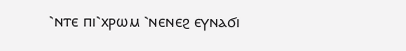⳿ⲛⲧⲉ ⲡⲓ⳿ⲭⲣⲱⲙ ⳿ⲛⲉⲛⲉϩ ⲉⲩⲛⲁϭⲓ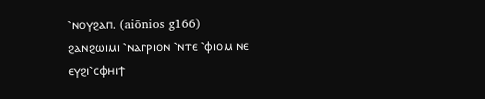⳿ⲛⲟⲩϩⲁⲡ. (aiōnios g166)
ϩⲁⲛϩⲱⲓⲙⲓ ⳿ⲛⲁⲅⲣⲓⲟⲛ ⳿ⲛⲧⲉ ⳿ⲫⲓⲟⲙ ⲛⲉ ⲉⲩϩⲓ⳿ⲥⲫⲏⲓϯ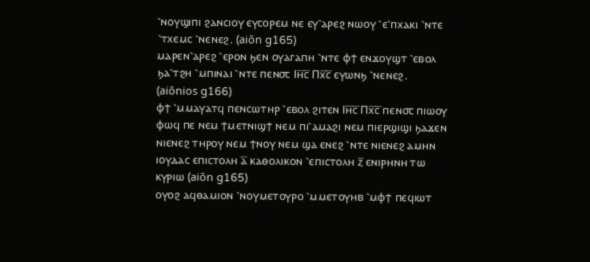⳿ⲛⲟⲩϣⲓⲡⲓ ϩⲁⲛⲥⲓⲟⲩ ⲉⲩⲥⲟⲣⲉⲙ ⲛⲉ ⲉⲩ⳿ⲁⲣⲉϩ ⲛⲱⲟⲩ ⳿ⲉ⳿ⲡⲭⲁⲕⲓ ⳿ⲛⲧⲉ ⳿ⲧⲭⲉⲙⲥ ⳿ⲛⲉⲛⲉϩ. (aiōn g165)
ⲙⲁⲣⲉⲛ⳿ⲁⲣⲉϩ ⳿ⲉⲣⲟⲛ ϧⲉⲛ ⲟⲩⲁⲅⲁⲡⲏ ⳿ⲛⲧⲉ ⲫϯ ⲉⲛϫⲟⲩϣⲧ ⳿ⲉⲃⲟⲗ ϧⲁ⳿ⲧϩⲏ ⳿ⲙⲡⲓⲛⲁⲓ ⳿ⲛⲧⲉ ⲡⲉⲛ⳪ Ⲓⲏ̅ⲥ̅ Ⲡⲭ̅ⲥ̅ ⲉⲩⲱⲛϧ ⳿ⲛⲉⲛⲉϩ. (aiōnios g166)
ⲫϯ ⳿ⲙⲙⲁⲩⲁⲧϥ ⲡⲉⲛⲥⲱⲧⲏⲣ ⳿ⲉⲃⲟⲗ ϩⲓⲧⲉⲛ Ⲓⲏ̅ⲥ̅ Ⲡⲭ̅ⲥ̅ ⲡⲉⲛ⳪ ⲡⲓⲱⲟⲩ ⲫⲱϥ ⲡⲉ ⲛⲉⲙ ϯⲙⲉⲧⲛⲓϣϯ ⲛⲉⲙ ⲡⲓ⳿ⲁⲙⲁϩⲓ ⲛⲉⲙ ⲡⲓⲉⲣϣⲓϣⲓ ϧⲁϫⲉⲛ ⲛⲓⲉⲛⲉϩ ⲧⲏⲣⲟⲩ ⲛⲉⲙ ϯⲛⲟⲩ ⲛⲉⲙ ϣⲁ ⲉⲛⲉϩ ⳿ⲛⲧⲉ ⲛⲓⲉⲛⲉϩ ⲁⲙⲏⲛ ⲓⲟⲩⲇⲁⲥ ⲉⲡⲓⲥⲧⲟⲗⲏ ⲁ̅ ⲕⲁⲑⲟⲗⲓⲕⲟⲛ ⳿ⲉⲡⲓⲥⲧⲟⲗⲏ ⲍ̅ ⲉⲛⲓⲣⲏⲛⲏ ⲧⲱ ⲕⲩⲣⲓⲱ (aiōn g165)
ⲟⲩⲟϩ ⲁϥⲑⲁⲙⲓⲟⲛ ⳿ⲛⲟⲩⲙⲉⲧⲟⲩⲣⲟ ⳿ⲙⲙⲉⲧⲟⲩⲏⲃ ⳿ⲙⲫϯ ⲡⲉϥⲓⲱⲧ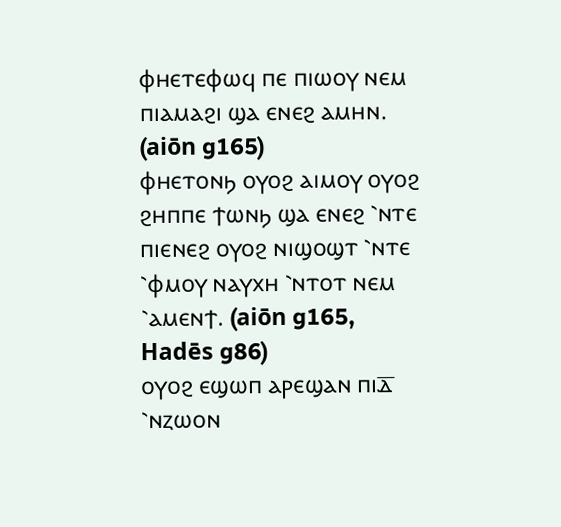ⲫⲏⲉⲧⲉⲫⲱϥ ⲡⲉ ⲡⲓⲱⲟⲩ ⲛⲉⲙ ⲡⲓⲁⲙⲁϩⲓ ϣⲁ ⲉⲛⲉϩ ⲁⲙⲏⲛ. (aiōn g165)
ⲫⲏⲉⲧⲟⲛϧ ⲟⲩⲟϩ ⲁⲓⲙⲟⲩ ⲟⲩⲟϩ ϩⲏⲡⲡⲉ ϯⲱⲛϧ ϣⲁ ⲉⲛⲉϩ ⳿ⲛⲧⲉ ⲡⲓⲉⲛⲉϩ ⲟⲩⲟϩ ⲛⲓϣⲟϣⲧ ⳿ⲛⲧⲉ ⳿ⲫⲙⲟⲩ ⲛⲁⲩⲭⲏ ⳿ⲛⲧⲟⲧ ⲛⲉⲙ ⳿ⲁⲙⲉⲛϯ. (aiōn g165, Hadēs g86)
ⲟⲩⲟϩ ⲉϣⲱⲡ ⲁⲣⲉϣⲁⲛ ⲡⲓⲇ̅ ⳿ⲛⲍⲱⲟⲛ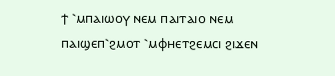ϯ ⳿ⲙⲡⲁⲓⲱⲟⲩ ⲛⲉⲙ ⲡⲁⲓⲧⲁⲓⲟ ⲛⲉⲙ ⲡⲁⲓϣⲉⲡ⳿ϩⲙⲟⲧ ⳿ⲙⲫⲏⲉⲧϩⲉⲙⲥⲓ ϩⲓϫⲉⲛ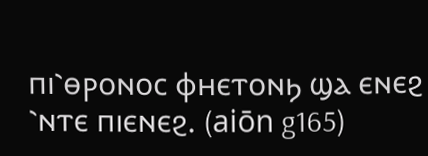ⲡⲓ⳿ⲑⲣⲟⲛⲟⲥ ⲫⲏⲉⲧⲟⲛϧ ϣⲁ ⲉⲛⲉϩ ⳿ⲛⲧⲉ ⲡⲓⲉⲛⲉϩ. (aiōn g165)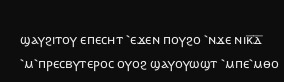ϣⲁⲩϩⲓⲧⲟⲩ ⲉⲡⲉⲥⲏⲧ ⳿ⲉϫⲉⲛ ⲡⲟⲩϩⲟ ⳿ⲛϫⲉ ⲛⲓⲕ̅ⲇ̅ ⳿ⲙ⳿ⲡⲣⲉⲥⲃⲩⲧⲉⲣⲟⲥ ⲟⲩⲟϩ ϣⲁⲩⲟⲩⲱϣⲧ ⳿ⲙⲡⲉ⳿ⲙⲑⲟ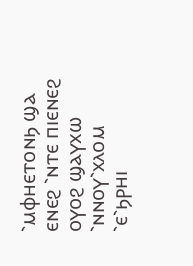⳿ⲙⲫⲏⲉⲧⲟⲛϧ ϣⲁ ⲉⲛⲉϩ ⳿ⲛⲧⲉ ⲡⲓⲉⲛⲉϩ ⲟⲩⲟϩ ϣⲁⲩⲭⲱ ⳿ⲛⲛⲟⲩ⳿ⲭⲗⲟⲙ ⳿ⲉ⳿ϧⲣⲏⲓ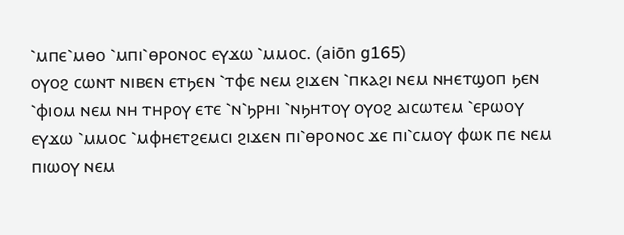⳿ⲙⲡⲉ⳿ⲙⲑⲟ ⳿ⲙⲡⲓ⳿ⲑⲣⲟⲛⲟⲥ ⲉⲩϫⲱ ⳿ⲙⲙⲟⲥ. (aiōn g165)
ⲟⲩⲟϩ ⲥⲱⲛⲧ ⲛⲓⲃⲉⲛ ⲉⲧϧⲉⲛ ⳿ⲧⲫⲉ ⲛⲉⲙ ϩⲓϫⲉⲛ ⳿ⲡⲕⲁϩⲓ ⲛⲉⲙ ⲛⲏⲉⲧϣⲟⲡ ϧⲉⲛ ⳿ⲫⲓⲟⲙ ⲛⲉⲙ ⲛⲏ ⲧⲏⲣⲟⲩ ⲉⲧⲉ ⳿ⲛ⳿ϧⲣⲏⲓ ⳿ⲛϧⲏⲧⲟⲩ ⲟⲩⲟϩ ⲁⲓⲥⲱⲧⲉⲙ ⳿ⲉⲣⲱⲟⲩ ⲉⲩϫⲱ ⳿ⲙⲙⲟⲥ ⳿ⲙⲫⲏⲉⲧϩⲉⲙⲥⲓ ϩⲓϫⲉⲛ ⲡⲓ⳿ⲑⲣⲟⲛⲟⲥ ϫⲉ ⲡⲓ⳿ⲥⲙⲟⲩ ⲫⲱⲕ ⲡⲉ ⲛⲉⲙ ⲡⲓⲱⲟⲩ ⲛⲉⲙ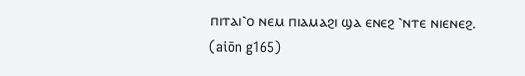ⲡⲓⲧⲁⲓ⳿ⲟ ⲛⲉⲙ ⲡⲓⲁⲙⲁϩⲓ ϣⲁ ⲉⲛⲉϩ ⳿ⲛⲧⲉ ⲛⲓⲉⲛⲉϩ. (aiōn g165)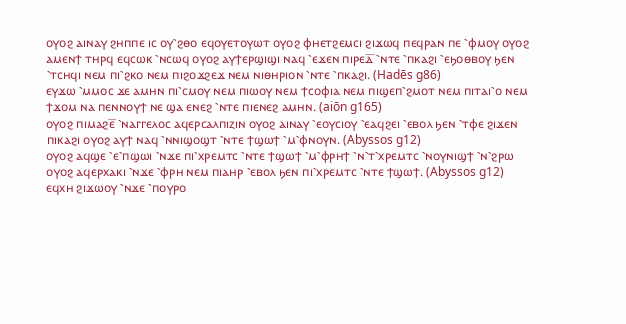ⲟⲩⲟϩ ⲁⲓⲛⲁⲩ ϩⲏⲡⲡⲉ ⲓⲥ ⲟⲩ⳿ϩⲑⲟ ⲉϥⲟⲩⲉⲧⲟⲩⲱⲧ ⲟⲩⲟϩ ⲫⲏⲉⲧϩⲉⲙⲥⲓ ϩⲓϫⲱϥ ⲡⲉϥⲣⲁⲛ ⲡⲉ ⳿ⲫⲙⲟⲩ ⲟⲩⲟϩ ⲁⲙⲉⲛϯ ⲧⲏⲣϥ ⲉϥⲥⲱⲕ ⳿ⲛⲥⲱϥ ⲟⲩⲟϩ ⲁⲩϯⲉⲣϣⲓϣⲓ ⲛⲁϥ ⳿ⲉϫⲉⲛ ⲡⲓⲣⲉⲇ̅ ⳿ⲛⲧⲉ ⳿ⲡⲕⲁϩⲓ ⳿ⲉϧⲟⲑⲃⲟⲩ ϧⲉⲛ ⳿ⲧⲥⲏϥⲓ ⲛⲉⲙ ⲡⲓ⳿ϩⲕⲟ ⲛⲉⲙ ⲡⲓϩⲟϫϩⲉϫ ⲛⲉⲙ ⲛⲓⲑⲏⲣⲓⲟⲛ ⳿ⲛⲧⲉ ⳿ⲡⲕⲁϩⲓ. (Hadēs g86)
ⲉⲩϫⲱ ⳿ⲙⲙⲟⲥ ϫⲉ ⲁⲙⲏⲛ ⲡⲓ⳿ⲥⲙⲟⲩ ⲛⲉⲙ ⲡⲓⲱⲟⲩ ⲛⲉⲙ ϯⲥⲟⲫⲓⲁ ⲛⲉⲙ ⲡⲓϣⲉⲡ⳿ϩⲙⲟⲧ ⲛⲉⲙ ⲡⲓⲧⲁⲓ⳿ⲟ ⲛⲉⲙ ϯϫⲟⲙ ⲛⲁ ⲡⲉⲛⲛⲟⲩϯ ⲛⲉ ϣⲁ ⲉⲛⲉϩ ⳿ⲛⲧⲉ ⲡⲓⲉⲛⲉϩ ⲁⲙⲏⲛ. (aiōn g165)
ⲟⲩⲟϩ ⲡⲓⲙⲁϩⲉ̅ ⳿ⲛⲁⲅⲅⲉⲗⲟⲥ ⲁϥⲉⲣⲥⲁⲗⲡⲓⲍⲓⲛ ⲟⲩⲟϩ ⲁⲓⲛⲁⲩ ⳿ⲉⲟⲩⲥⲓⲟⲩ ⳿ⲉⲁϥϩⲉⲓ ⳿ⲉⲃⲟⲗ ϧⲉⲛ ⳿ⲧⲫⲉ ϩⲓϫⲉⲛ ⲡⲓⲕⲁϩⲓ ⲟⲩⲟϩ ⲁⲩϯ ⲛⲁϥ ⳿ⲛⲛⲓϣⲟϣⲧ ⳿ⲛⲧⲉ ϯϣⲱϯ ⳿ⲙ⳿ⲫⲛⲟⲩⲛ. (Abyssos g12)
ⲟⲩⲟϩ ⲁϥϣⲉ ⳿ⲉ⳿ⲡϣⲱⲓ ⳿ⲛϫⲉ ⲡⲓ⳿ⲭⲣⲉⲙⲧⲥ ⳿ⲛⲧⲉ ϯϣⲱϯ ⳿ⲙ⳿ⲫⲣⲏϯ ⳿ⲛ⳿ⲧ⳿ⲭⲣⲉⲙⲧⲥ ⳿ⲛⲟⲩⲛⲓϣϯ ⳿ⲛ⳿ϩⲣⲱ ⲟⲩⲟϩ ⲁϥⲉⲣⲭⲁⲕⲓ ⳿ⲛϫⲉ ⳿ⲫⲣⲏ ⲛⲉⲙ ⲡⲓⲁⲏⲣ ⳿ⲉⲃⲟⲗ ϧⲉⲛ ⲡⲓ⳿ⲭⲣⲉⲙⲧⲥ ⳿ⲛⲧⲉ ϯϣⲱϯ. (Abyssos g12)
ⲉϥⲭⲏ ϩⲓϫⲱⲟⲩ ⳿ⲛϫⲉ ⳿ⲡⲟⲩⲣⲟ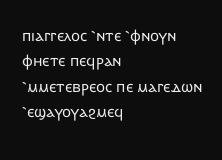ⲡⲓⲁⲅⲅⲉⲗⲟⲥ ⳿ⲛⲧⲉ ⳿ⲫⲛⲟⲩⲛ ⲫⲏⲉⲧⲉ ⲡⲉϥⲣⲁⲛ ⳿ⲙⲙⲉⲧⲉⲃⲣⲉⲟⲥ ⲡⲉ ⲙⲁⲅⲉⲇⲱⲛ ⳿ⲉϣⲁⲩⲟⲩⲁϩⲙⲉϥ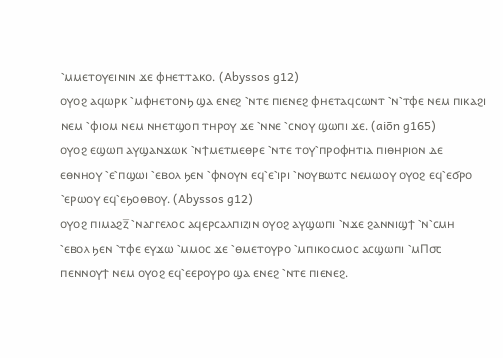⳿ⲙⲙⲉⲧⲟⲩⲉⲓⲛⲓⲛ ϫⲉ ⲫⲏⲉⲧⲧⲁⲕⲟ. (Abyssos g12)
ⲟⲩⲟϩ ⲁϥⲱⲣⲕ ⳿ⲙⲫⲏⲉⲧⲟⲛϧ ϣⲁ ⲉⲛⲉϩ ⳿ⲛⲧⲉ ⲡⲓⲉⲛⲉϩ ⲫⲏⲉⲧⲁϥⲥⲱⲛⲧ ⳿ⲛ⳿ⲧⲫⲉ ⲛⲉⲙ ⲡⲓⲕⲁϩⲓ ⲛⲉⲙ ⳿ⲫⲓⲟⲙ ⲛⲉⲙ ⲛⲏⲉⲧϣⲟⲡ ⲧⲏⲣⲟⲩ ϫⲉ ⳿ⲛⲛⲉ ⳿ⲥⲛⲟⲩ ϣⲱⲡⲓ ϫⲉ. (aiōn g165)
ⲟⲩⲟϩ ⲉϣⲱⲡ ⲁⲩϣⲁⲛϫⲱⲕ ⳿ⲛϯⲙⲉⲧⲙⲉⲑⲣⲉ ⳿ⲛⲧⲉ ⲧⲟⲩ⳿ⲡⲣⲟⲫⲏⲧⲓⲁ ⲡⲓⲑⲏⲣⲓⲟⲛ ⲇⲉ ⲉⲑⲛⲏⲟⲩ ⳿ⲉ⳿ⲡϣⲱⲓ ⳿ⲉⲃⲟⲗ ϧⲉⲛ ⳿ⲫⲛⲟⲩⲛ ⲉϥ⳿ⲉ⳿ⲓⲣⲓ ⳿ⲛⲟⲩⲃⲱⲧⲥ ⲛⲉⲙⲱⲟⲩ ⲟⲩⲟϩ ⲉϥ⳿ⲉϭⲣⲟ ⳿ⲉⲣⲱⲟⲩ ⲉϥ⳿ⲉϧⲟⲑⲃⲟⲩ. (Abyssos g12)
ⲟⲩⲟϩ ⲡⲓⲙⲁϩⲍ̅ ⳿ⲛⲁⲅⲅⲉⲗⲟⲥ ⲁϥⲉⲣⲥⲁⲗⲡⲓⲍⲓⲛ ⲟⲩⲟϩ ⲁⲩϣⲱⲡⲓ ⳿ⲛϫⲉ ϩⲁⲛⲛⲓϣϯ ⳿ⲛ⳿ⲥⲙⲏ ⳿ⲉⲃⲟⲗ ϧⲉⲛ ⳿ⲧⲫⲉ ⲉⲩϫⲱ ⳿ⲙⲙⲟⲥ ϫⲉ ⳿ⲑⲙⲉⲧⲟⲩⲣⲟ ⳿ⲙⲡⲓⲕⲟⲥⲙⲟⲥ ⲁⲥϣⲱⲡⲓ ⳿ⲙⲠ⳪ ⲡⲉⲛⲛⲟⲩϯ ⲛⲉⲙ ⲟⲩⲟϩ ⲉϥ⳿ⲉⲉⲣⲟⲩⲣⲟ ϣⲁ ⲉⲛⲉϩ ⳿ⲛⲧⲉ ⲡⲓⲉⲛⲉϩ.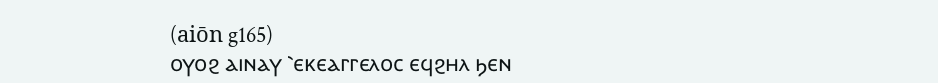(aiōn g165)
ⲟⲩⲟϩ ⲁⲓⲛⲁⲩ ⳿ⲉⲕⲉⲁⲅⲅⲉⲗⲟⲥ ⲉϥϩⲏⲗ ϧⲉⲛ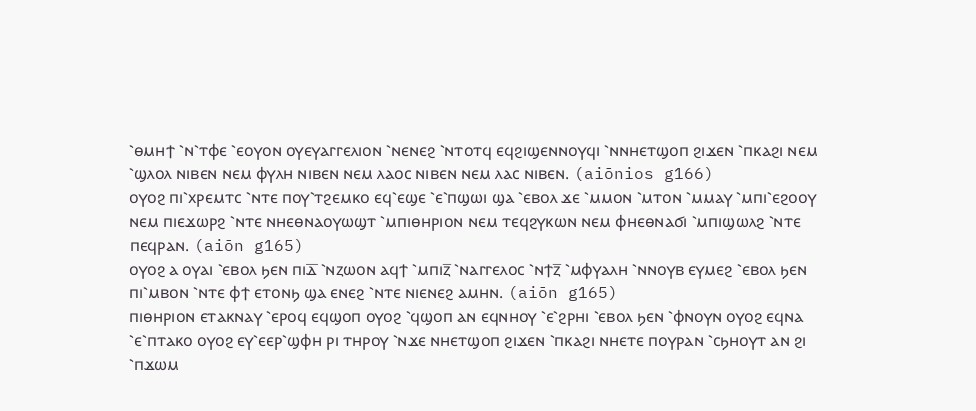⳿ⲑⲙⲏϯ ⳿ⲛ⳿ⲧⲫⲉ ⳿ⲉⲟⲩⲟⲛ ⲟⲩⲉⲩⲁⲅⲅⲉⲗⲓⲟⲛ ⳿ⲛⲉⲛⲉϩ ⳿ⲛⲧⲟⲧϥ ⲉϥϩⲓϣⲉⲛⲛⲟⲩϥⲓ ⳿ⲛⲛⲏⲉⲧϣⲟⲡ ϩⲓϫⲉⲛ ⳿ⲡⲕⲁϩⲓ ⲛⲉⲙ ⳿ϣⲗⲟⲗ ⲛⲓⲃⲉⲛ ⲛⲉⲙ ⲫⲩⲗⲏ ⲛⲓⲃⲉⲛ ⲛⲉⲙ ⲗⲁⲟⲥ ⲛⲓⲃⲉⲛ ⲛⲉⲙ ⲗⲁⲥ ⲛⲓⲃⲉⲛ. (aiōnios g166)
ⲟⲩⲟϩ ⲡⲓ⳿ⲭⲣⲉⲙⲧⲥ ⳿ⲛⲧⲉ ⲡⲟⲩ⳿ⲧϩⲉⲙⲕⲟ ⲉϥ⳿ⲉϣⲉ ⳿ⲉ⳿ⲡϣⲱⲓ ϣⲁ ⳿ⲉⲃⲟⲗ ϫⲉ ⳿ⲙⲙⲟⲛ ⳿ⲙⲧⲟⲛ ⳿ⲙⲙⲁⲩ ⳿ⲙⲡⲓ⳿ⲉϩⲟⲟⲩ ⲛⲉⲙ ⲡⲓⲉϫⲱⲣϩ ⳿ⲛⲧⲉ ⲛⲏⲉⲑⲛⲁⲟⲩⲱϣⲧ ⳿ⲙⲡⲓⲑⲏⲣⲓⲟⲛ ⲛⲉⲙ ⲧⲉϥϩⲩⲕⲱⲛ ⲛⲉⲙ ⲫⲏⲉⲑⲛⲁϭⲓ ⳿ⲙⲡⲓϣⲱⲗϩ ⳿ⲛⲧⲉ ⲡⲉϥⲣⲁⲛ. (aiōn g165)
ⲟⲩⲟϩ ⲁ ⲟⲩⲁⲓ ⳿ⲉⲃⲟⲗ ϧⲉⲛ ⲡⲓⲇ̅ ⳿ⲛⲍⲱⲟⲛ ⲁϥϯ ⳿ⲙⲡⲓⲍ̅ ⳿ⲛⲁⲅⲅⲉⲗⲟⲥ ⳿ⲛϯⲍ̅ ⳿ⲙⲫⲩⲁⲗⲏ ⳿ⲛⲛⲟⲩⲃ ⲉⲩⲙⲉϩ ⳿ⲉⲃⲟⲗ ϧⲉⲛ ⲡⲓ⳿ⲙⲃⲟⲛ ⳿ⲛⲧⲉ ⲫϯ ⲉⲧⲟⲛϧ ϣⲁ ⲉⲛⲉϩ ⳿ⲛⲧⲉ ⲛⲓⲉⲛⲉϩ ⲁⲙⲏⲛ. (aiōn g165)
ⲡⲓⲑⲏⲣⲓⲟⲛ ⲉⲧⲁⲕⲛⲁⲩ ⳿ⲉⲣⲟϥ ⲉϥϣⲟⲡ ⲟⲩⲟϩ ⳿ϥϣⲟⲡ ⲁⲛ ⲉϥⲛⲏⲟⲩ ⳿ⲉ⳿ϩⲣⲏⲓ ⳿ⲉⲃⲟⲗ ϧⲉⲛ ⳿ⲫⲛⲟⲩⲛ ⲟⲩⲟϩ ⲉϥⲛⲁ ⳿ⲉ⳿ⲡⲧⲁⲕⲟ ⲟⲩⲟϩ ⲉⲩ⳿ⲉⲉⲣ⳿ϣⲫⲏ ⲣⲓ ⲧⲏⲣⲟⲩ ⳿ⲛϫⲉ ⲛⲏⲉⲧϣⲟⲡ ϩⲓϫⲉⲛ ⳿ⲡⲕⲁϩⲓ ⲛⲏⲉⲧⲉ ⲡⲟⲩⲣⲁⲛ ⳿ⲥϧⲏⲟⲩⲧ ⲁⲛ ϩⲓ ⳿ⲡϫⲱⲙ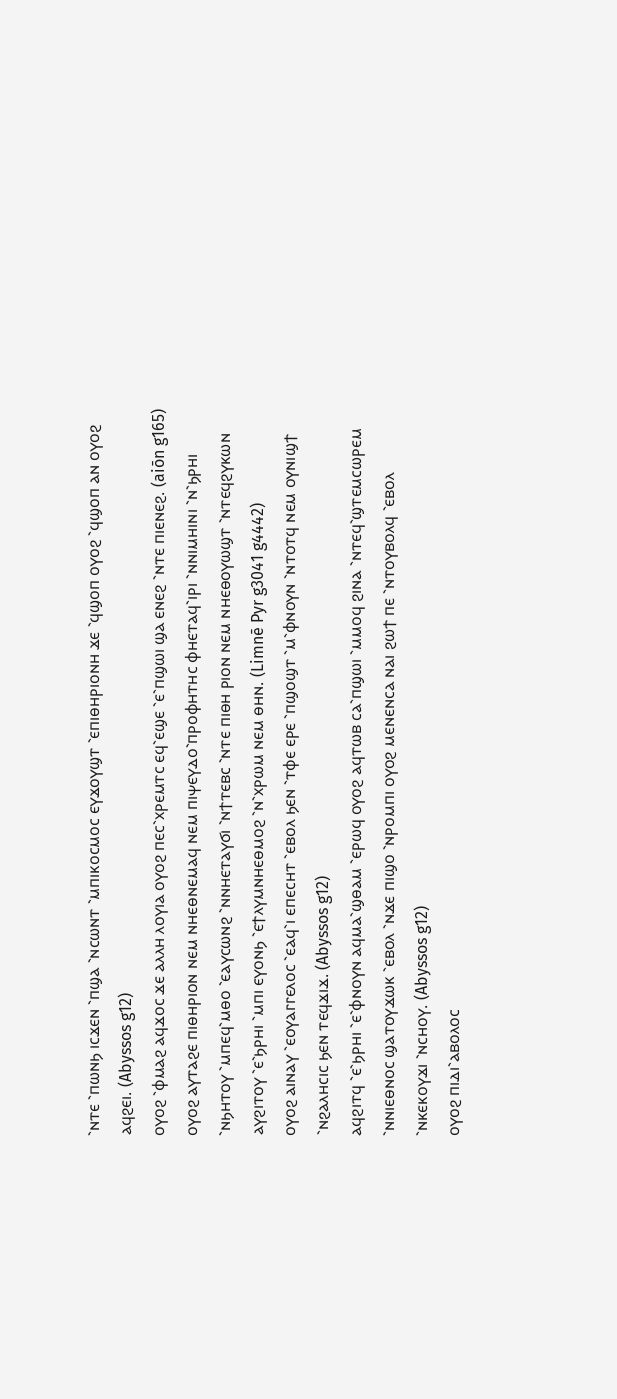⳿ⲛⲧⲉ ⳿ⲡⲱⲛϧ ⲓⲥϫⲉⲛ ⳿ⲡϣⲁ ⳿ⲛⲥⲱⲛⲧ ⳿ⲙⲡⲓⲕⲟⲥⲙⲟⲥ ⲉⲩϫⲟⲩϣⲧ ⳿ⲉⲡⲓⲑⲏⲣⲓⲟⲛⲏ ϫⲉ ⳿ϥϣⲟⲡ ⲟⲩⲟϩ ⳿ϥϣⲟⲡ ⲁⲛ ⲟⲩⲟϩ ⲁϥϩⲉⲓ. (Abyssos g12)
ⲟⲩⲟϩ ⳿ⲫⲙⲁϩ ⲁϥϫⲟⲥ ϫⲉ ⲁⲗⲗⲏ ⲗⲟⲩⲓⲁ ⲟⲩⲟϩ ⲡⲉⲥ⳿ⲭⲣⲉⲙⲧⲥ ⲉϥ⳿ⲉϣⲉ ⳿ⲉ⳿ⲡϣⲱⲓ ϣⲁ ⲉⲛⲉϩ ⳿ⲛⲧⲉ ⲡⲓⲉⲛⲉϩ. (aiōn g165)
ⲟⲩⲟϩ ⲁⲩⲧⲁϩⲉ ⲡⲓⲑⲏⲣⲓⲟⲛ ⲛⲉⲙ ⲛⲏⲉⲑⲛⲉⲙⲁϥ ⲛⲉⲙ ⲡⲓⲯⲉⲩⲇⲟ⳿ⲡⲣⲟⲫⲏⲧⲏⲥ ⲫⲏⲉⲧⲁϥ⳿ⲓⲣⲓ ⳿ⲛⲛⲓⲙⲏⲓⲛⲓ ⳿ⲛ⳿ϧⲣⲏⲓ ⳿ⲛϧⲏⲧⲟⲩ ⳿ⲙⲡⲉϥ⳿ⲙⲑⲟ ⳿ⲉⲁⲩⲥⲱⲛϩ ⳿ⲛⲛⲏⲉⲧⲁⲩϭⲓ ⳿ⲛϯⲧⲉⲃⲥ ⳿ⲛⲧⲉ ⲡⲓⲑⲏ ⲣⲓⲟⲛ ⲛⲉⲙ ⲛⲏⲉⲑⲟⲩⲱϣⲧ ⳿ⲛⲧⲉϥϩⲩⲕⲱⲛ ⲁⲩϩⲓⲧⲟⲩ ⳿ⲉ⳿ϧⲣⲏⲓ ⳿ⲙⲡⲓ ⲉⲩⲟⲛϧ ⳿ⲉϯⲗⲩⲙⲛⲏⲉⲑⲙⲟϩ ⳿ⲛ⳿ⲭⲣⲱⲙ ⲛⲉⲙ ⲑⲏⲛ. (Limnē Pyr g3041 g4442)
ⲟⲩⲟϩ ⲁⲓⲛⲁⲩ ⳿ⲉⲟⲩⲁⲅⲅⲉⲗⲟⲥ ⳿ⲉⲁϥ⳿ⲓ ⲉⲡⲉⲥⲏⲧ ⳿ⲉⲃⲟⲗ ϧⲉⲛ ⳿ⲧⲫⲉ ⲉⲣⲉ ⳿ⲡϣⲟϣⲧ ⳿ⲙ⳿ⲫⲛⲟⲩⲛ ⳿ⲛⲧⲟⲧϥ ⲛⲉⲙ ⲟⲩⲛⲓϣϯ ⳿ⲛϩⲁⲗⲏⲥⲓⲥ ϧⲉⲛ ⲧⲉϥϫⲓϫ. (Abyssos g12)
ⲁϥϩⲓⲧϥ ⳿ⲉ⳿ϧⲣⲏⲓ ⳿ⲉ⳿ⲫⲛⲟⲩⲛ ⲁϥⲙⲁ⳿ϣⲑⲁⲙ ⳿ⲉⲣⲱϥ ⲟⲩⲟϩ ⲁϥⲧⲱⲃ ⲥⲁ⳿ⲡϣⲱⲓ ⳿ⲙⲙⲟϥ ϩⲓⲛⲁ ⳿ⲛⲧⲉϥ⳿ϣⲧⲉⲙⲥⲱⲣⲉⲙ ⳿ⲛⲛⲓⲉⲑⲛⲟⲥ ϣⲁⲧⲟⲩϫⲱⲕ ⳿ⲉⲃⲟⲗ ⳿ⲛϫⲉ ⲡⲓϣⲟ ⳿ⲛⲣⲟⲙⲡⲓ ⲟⲩⲟϩ ⲙⲉⲛⲉⲛⲥⲁ ⲛⲁⲓ ϩⲱϯ ⲡⲉ ⳿ⲛⲧⲟⲩⲃⲟⲗϥ ⳿ⲉⲃⲟⲗ ⳿ⲛⲕⲉⲕⲟⲩϫⲓ ⳿ⲛⲥⲏⲟⲩ. (Abyssos g12)
ⲟⲩⲟϩ ⲡⲓⲇⲓ⳿ⲁⲃⲟⲗⲟⲥ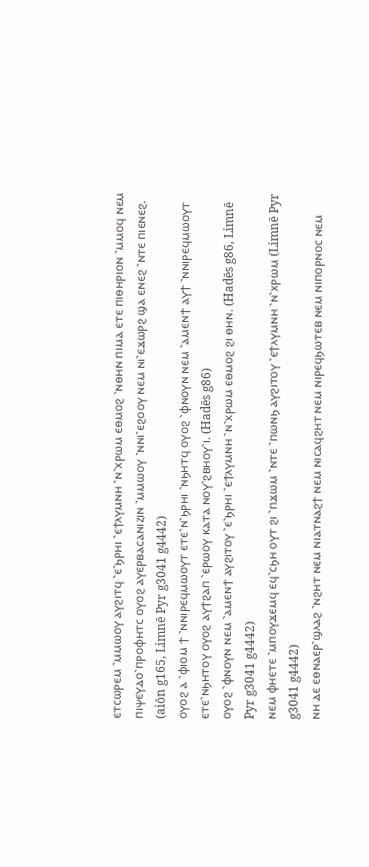ⲉⲧⲥⲱⲣⲉⲙ ⳿ⲙⲙⲱⲟⲩ ⲁⲩϩⲓⲧϥ ⳿ⲉ⳿ϧⲣⲏⲓ ⳿ⲉϯⲗⲩⲙⲛⲏ ⳿ⲛ⳿ⲭⲣⲱⲙ ⲉⲑⲙⲟϩ ⳿ⲛⲑⲏⲛ ⲡⲓⲙⲁ ⲉⲧⲉ ⲡⲓⲑⲏⲣⲓⲟⲛ ⳿ⲙⲙⲟϥ ⲛⲉⲙ ⲡⲓⲯⲉⲩⲇⲟ⳿ⲡⲣⲟⲫⲏⲧⲥ ⲟⲩⲟϩ ⲁⲩⲉⲣⲃⲁⲥⲁⲛⲓⲍⲓⲛ ⳿ⲙⲙⲱⲟⲩ ⳿ⲛⲛⲓ⳿ⲉϩⲟⲟⲩ ⲛⲉⲙ ⲛⲓ⳿ⲉϫⲱⲣϩ ϣⲁ ⲉⲛⲉϩ ⳿ⲛⲧⲉ ⲡⲓⲉⲛⲉϩ. (aiōn g165, Limnē Pyr g3041 g4442)
ⲟⲩⲟϩ ⲁ ⳿ⲫⲓⲟⲙ ϯ ⳿ⲛⲛⲓⲣⲉϥⲙⲱⲟⲩⲧ ⲉⲧⲉ⳿ⲛ⳿ϧⲣⲏⲓ ⳿ⲛϧⲏⲧϥ ⲟⲩⲟϩ ⳿ⲫⲛⲟⲩⲛ ⲛⲉⲙ ⳿ⲁⲙⲉⲛϯ ⲁⲩϯ ⳿ⲛⲛⲓⲣⲉϥⲙⲱⲟⲩⲧ ⲉⲧⲉ⳿ⲛϧⲏⲧⲟⲩ ⲟⲩⲟϩ ⲁⲩϯϩⲁⲡ ⳿ⲉⲣⲱⲟⲩ ⲕⲁⲧⲁ ⲛⲟⲩ⳿ϩⲃⲏⲟⲩ⳿ⲓ. (Hadēs g86)
ⲟⲩⲟϩ ⳿ⲫⲛⲟⲩⲛ ⲛⲉⲙ ⳿ⲁⲙⲉⲛϯ ⲁⲩϩⲓⲧⲟⲩ ⳿ⲉ⳿ϧⲣⲏⲓ ⳿ⲉϯⲗⲩⲙⲛⲏ ⳿ⲛ⳿ⲭⲣⲱⲙ ⲉⲑⲙⲟϩ ϩⲓ ⲑⲏⲛ. (Hadēs g86, Limnē Pyr g3041 g4442)
ⲛⲉⲙ ⲫⲏⲉⲧⲉ ⳿ⲙⲡⲟⲩϫⲉⲙϥ ⲉϥ⳿ⲥϧⲏ ⲟⲩⲧ ϩⲓ ⳿ⲡϫⲱⲙ ⳿ⲛⲧⲉ ⳿ⲡⲱⲛϧ ⲁⲩϩⲓⲧⲟⲩ ⳿ⲉϯⲗⲩⲙⲛⲏ ⳿ⲛ⳿ⲭⲣⲱⲙ (Limnē Pyr g3041 g4442)
ⲛⲏ ⲇⲉ ⲉⲑⲛⲁⲉⲣ⳿ϣⲗⲁϩ ⳿ⲛϩⲏⲧ ⲛⲉⲙ ⲛⲓⲁⲧⲛⲁϩϯ ⲛⲉⲙ ⲛⲓⲥⲁϥϩⲏⲧ ⲛⲉⲙ ⲛⲓⲣⲉϥϧⲱⲧⲉⲃ ⲛⲉⲙ ⲛⲓⲡⲟⲣⲛⲟⲥ ⲛⲉⲙ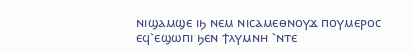ⲛⲓϣⲁⲙϣⲉ ⲓϧ ⲛⲉⲙ ⲛⲓⲥⲁⲙⲉⲑⲛⲟⲩϫ ⲡⲟⲩⲙⲉⲣⲟⲥ ⲉϥ⳿ⲉϣⲱⲡⲓ ϧⲉⲛ ϯⲗⲩⲙⲛⲏ ⳿ⲛⲧⲉ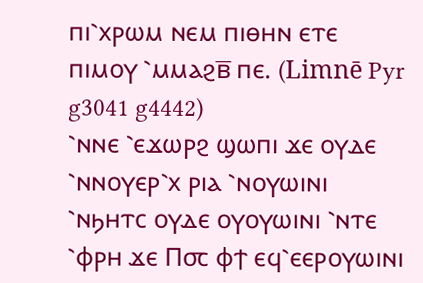ⲡⲓ⳿ⲭⲣⲱⲙ ⲛⲉⲙ ⲡⲓⲑⲏⲛ ⲉⲧⲉ ⲡⲓⲙⲟⲩ ⳿ⲙⲙⲁϩⲃ̅ ⲡⲉ. (Limnē Pyr g3041 g4442)
⳿ⲛⲛⲉ ⳿ⲉϫⲱⲣϩ ϣⲱⲡⲓ ϫⲉ ⲟⲩⲇⲉ ⳿ⲛⲛⲟⲩⲉⲣ⳿ⲭ ⲣⲓⲁ ⳿ⲛⲟⲩⲱⲓⲛⲓ ⳿ⲛϧⲏⲧⲥ ⲟⲩⲇⲉ ⲟⲩⲟⲩⲱⲓⲛⲓ ⳿ⲛⲧⲉ ⳿ⲫⲣⲏ ϫⲉ Ⲡ⳪ ⲫϯ ⲉϥ⳿ⲉⲉⲣⲟⲩⲱⲓⲛⲓ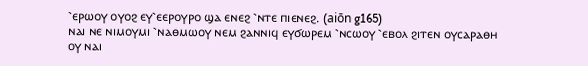⳿ⲉⲣⲱⲟⲩ ⲟⲩⲟϩ ⲉⲩ⳿ⲉⲉⲣⲟⲩⲣⲟ ϣⲁ ⲉⲛⲉϩ ⳿ⲛⲧⲉ ⲡⲓⲉⲛⲉϩ. (aiōn g165)
ⲛⲁⲓ ⲛⲉ ⲛⲓⲙⲟⲩⲙⲓ ⳿ⲛⲁⲑⲙⲱⲟⲩ ⲛⲉⲙ ϩⲁⲛⲛⲓϥ ⲉⲩϭⲱⲣⲉⲙ ⳿ⲛⲥⲱⲟⲩ ⳿ⲉⲃⲟⲗ ϩⲓⲧⲉⲛ ⲟⲩⲥⲁⲣⲁⲑⲏ ⲟⲩ ⲛⲁⲓ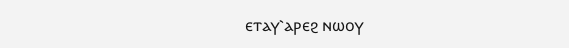ⲉⲧⲁⲩ⳿ⲁⲣⲉϩ ⲛⲱⲟⲩ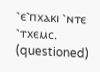⳿ⲉ⳿ⲡⲭⲁⲕⲓ ⳿ⲛⲧⲉ ⳿ⲧⲭⲉⲙⲥ. (questioned)